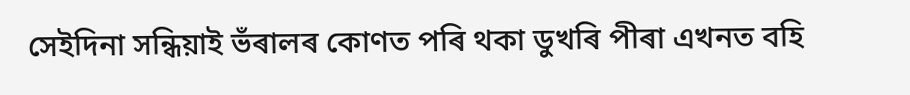সেইদিনা সন্ধিয়াই ভঁৰালৰ কোণত পৰি থকা ডুখৰি পীৰা এখনত বহি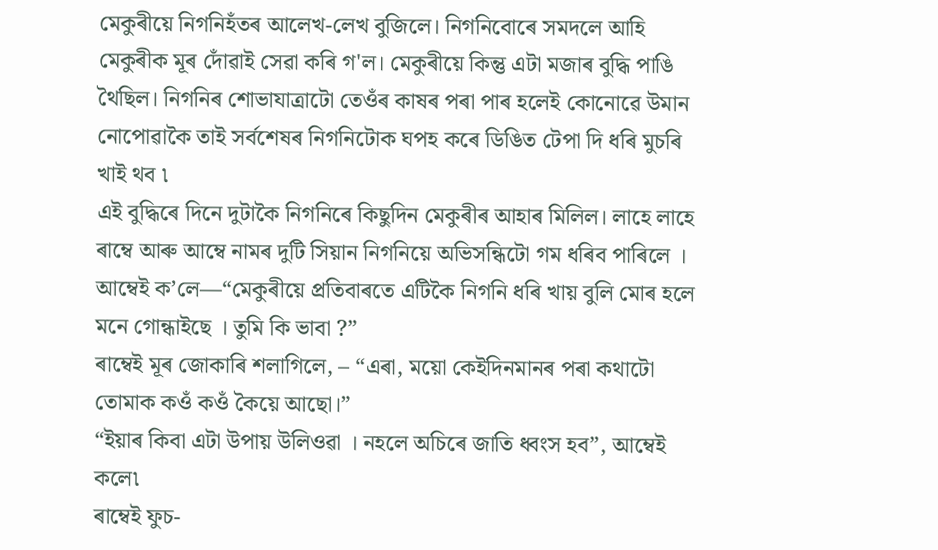মেকুৰীয়ে নিগনিহঁতৰ আলেখ-লেখ বুজিলে। নিগনিবোৰে সমদলে আহি মেকুৰীক মূৰ দোঁৱাই সেৱা কৰি গ'ল। মেকুৰীয়ে কিন্তু এটা মজাৰ বুদ্ধি পাঙি থৈছিল। নিগনিৰ শোভাযাত্ৰাটো তেওঁৰ কাষৰ পৰা পাৰ হলেই কোনোৱে উমান নোপোৱাকৈ তাই সর্বশেষৰ নিগনিটোক ঘপহ কৰে ডিঙিত টেপা দি ধৰি মুচৰি খাই থব ৷
এই বুদ্ধিৰে দিনে দুটাকৈ নিগনিৰে কিছুদিন মেকুৰীৰ আহাৰ মিলিল। লাহে লাহে ৰাম্বে আৰু আম্বে নামৰ দুটি সিয়ান নিগনিয়ে অভিসন্ধিটো গম ধৰিব পাৰিলে ।
আম্বেই ক’লে—“মেকুৰীয়ে প্ৰতিবাৰতে এটিকৈ নিগনি ধৰি খায় বুলি মোৰ হলে মনে গোন্ধাইছে । তুমি কি ভাবা ?”
ৰাম্বেই মূৰ জোকাৰি শলাগিলে, – “এৰা, ময়ো কেইদিনমানৰ পৰা কথাটো তোমাক কওঁ কওঁ কৈয়ে আছো।”
“ইয়াৰ কিবা এটা উপায় উলিওৱা । নহলে অচিৰে জাতি ধ্বংস হব”, আম্বেই কলে৷
ৰাম্বেই ফুচ-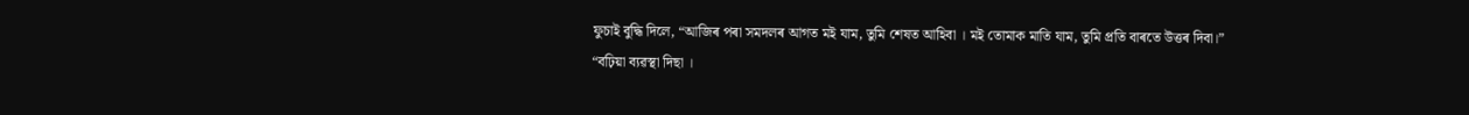ফুচাই বুদ্ধি দিলে, “আজিৰ পৰা সমদলৰ আগত মই যাম, তুমি শেষত আহিবা । মই তোমাক মাতি যাম, তুমি প্রতি বাৰতে উত্তৰ দিবা।”
“বঢ়িয়া ব্যৱস্থা দিছা ।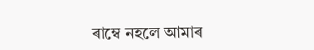ৰাম্বে নহলে আমাৰ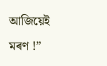আজিয়েই মৰণ !”